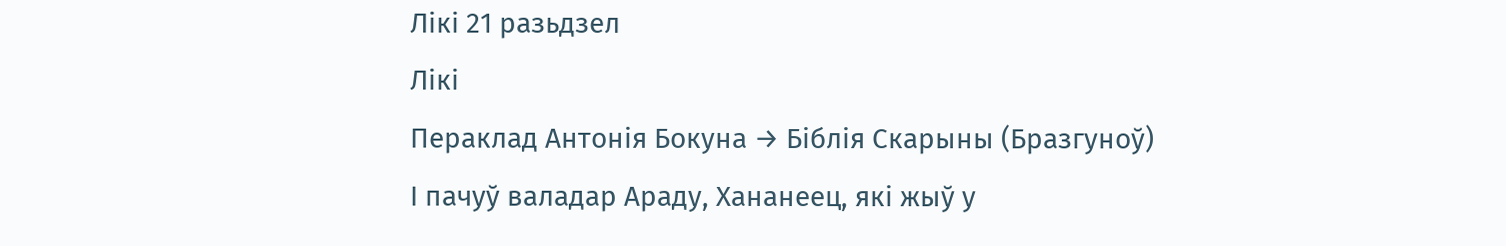Лікі 21 разьдзел
Лікі
Пераклад Антонія Бокуна → Біблія Скарыны (Бразгуноў)
І пачуў валадар Араду, Хананеец, які жыў у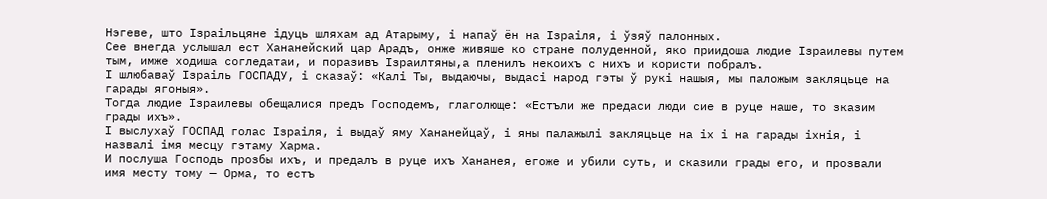Нэгеве, што Ізраільцяне ідуць шляхам ад Атарыму, і напаў ён на Ізраіля, і ўзяў палонных.
Сее внегда услышал ест Хананейский цар Арадъ, онже живяше ко стране полуденной, яко приидоша людие Ізраилевы путем тым, имже ходиша согледатаи, и поразивъ Ізраилтяны,a пленилъ некоихъ с нихъ и користи побралъ.
І шлюбаваў Ізраіль ГОСПАДУ, і сказаў: «Калі Ты, выдаючы, выдасі народ гэты ў рукі нашыя, мы паложым закляцьце на гарады ягоныя».
Тогда людие Ізраилевы обещалися предъ Господемъ, глаголюще: «Естъли же предаси люди сие в руце наше, то зказим грады ихъ».
І выслухаў ГОСПАД голас Ізраіля, і выдаў яму Хананейцаў, і яны палажылі закляцьце на іх і на гарады іхнія, і назвалі імя месцу гэтаму Харма.
И послуша Господь прозбы ихъ, и предалъ в руце ихъ Хананея, егоже и убили суть, и сказили грады его, и прозвали имя месту тому — Орма, то естъ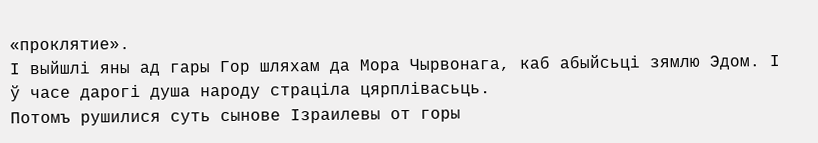«проклятие».
І выйшлі яны ад гары Гор шляхам да Мора Чырвонага, каб абыйсьці зямлю Эдом. І ў часе дарогі душа народу страціла цярплівасьць.
Потомъ рушилися суть сынове Ізраилевы от горы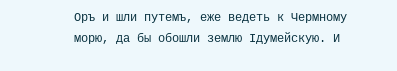Оръ и шли путемъ, еже ведеть к Чермному морю, да бы обошли землю Ідумейскую. И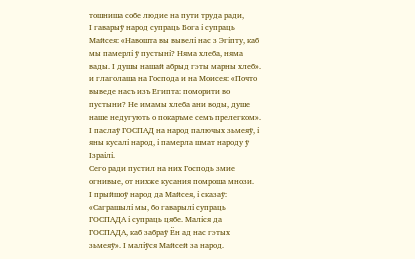тошниша собе людие на пути труда ради,
І гаварыў народ супраць Бога і супраць Майсея: «Навошта вы вывелі нас з Эгіпту, каб мы памерлі ў пустыні? Няма хлеба, няма вады. І душы нашай абрыд гэты марны хлеб».
и глаголаша на Господа и на Моисея: «Почто выведе насъ изъ Египта: поморити во пустыни? Не имамы хлеба ани воды, душе наше недугують о покаръме семъ прелегком».
І паслаў ГОСПАД на народ палючых зьмеяў, і яны кусалі народ, і памерла шмат народу ў Ізраілі.
Сего ради пустил на них Господь змие огнивые, от нихже кусания помроша мнози.
І прыйшоў народ да Майсея, і сказаў: «Саграшылі мы, бо гаварылі супраць ГОСПАДА і супраць цябе. Маліся да ГОСПАДА, каб забраў Ён ад нас гэтых зьмеяў». І маліўся Майсей за народ.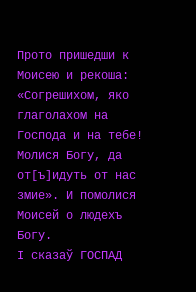Прото пришедши к Моисею и рекоша: «Согрешихом, яко глаголахом на Господа и на тебе! Молися Богу, да от[ъ]идуть от нас змие». И помолися Моисей о людехъ Богу.
І сказаў ГОСПАД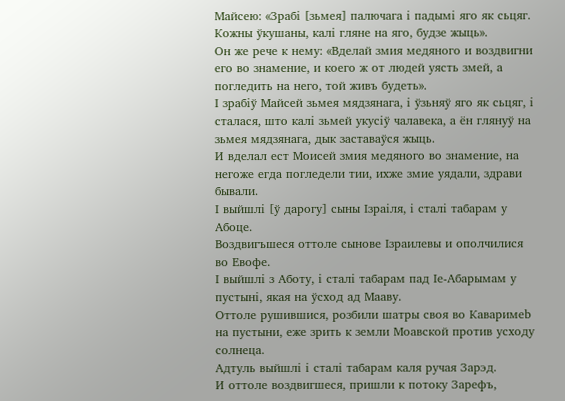Майсею: «Зрабі [зьмея] палючага і падымі яго як сьцяг. Кожны ўкушаны, калі гляне на яго, будзе жыць».
Он же рече к нему: «Вделай змия медяного и воздвигни его во знамение, и коего ж от людей уясть змей, а погледить на него, той живъ будеть».
І зрабіў Майсей зьмея мядзянага, і ўзьняў яго як сьцяг, і сталася, што калі зьмей укусіў чалавека, а ён глянуў на зьмея мядзянага, дык заставаўся жыць.
И вделал ест Моисей змия медяного во знамение, на негоже егда погледели тии, ихже змие уядали, здрави бывали.
І выйшлі [ў дарогу] сыны Ізраіля, і сталі табарам у Абоце.
Воздвигъшеся оттоле сынове Ізраилевы и ополчилися во Евофе.
І выйшлі з Аботу, і сталі табарам пад Іе-Абарымам у пустыні, якая на ўсход ад Мааву.
Оттоле рушившися, розбили шатры своя во Каваримеb на пустыни, еже зрить к земли Моавской против усходу солнеца.
Адтуль выйшлі і сталі табарам каля ручая Зарэд.
И оттоле воздвигшеся, пришли к потоку Зарефъ,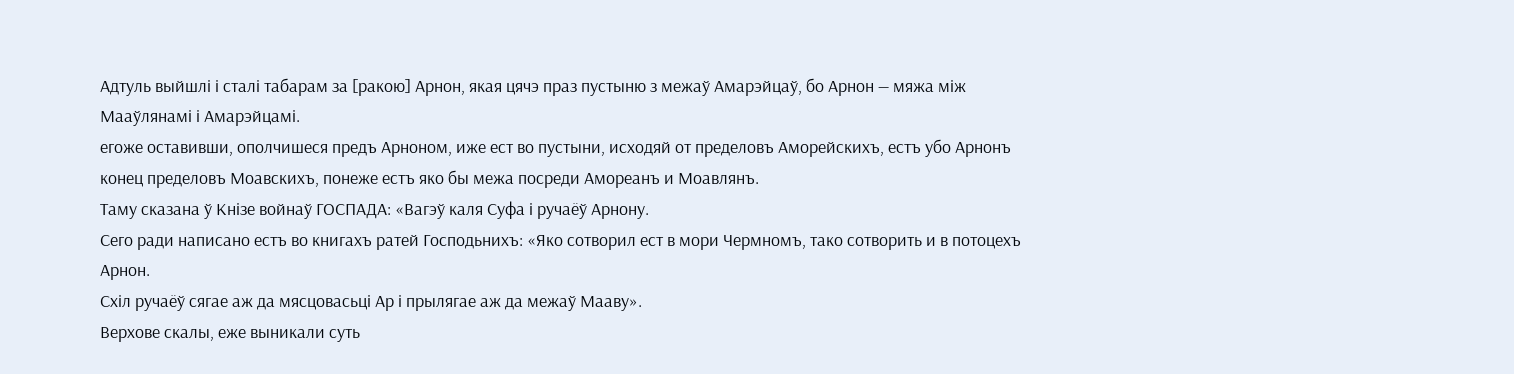Адтуль выйшлі і сталі табарам за [ракою] Арнон, якая цячэ праз пустыню з межаў Амарэйцаў, бо Арнон — мяжа між Мааўлянамі і Амарэйцамі.
егоже оставивши, ополчишеся предъ Арноном, иже ест во пустыни, исходяй от пределовъ Аморейскихъ, естъ убо Арнонъ конец пределовъ Моавскихъ, понеже естъ яко бы межа посреди Амореанъ и Моавлянъ.
Таму сказана ў Кнізе войнаў ГОСПАДА: «Вагэў каля Суфа і ручаёў Арнону.
Сего ради написано естъ во книгахъ ратей Господьнихъ: «Яко сотворил ест в мори Чермномъ, тако сотворить и в потоцехъ Арнон.
Схіл ручаёў сягае аж да мясцовасьці Ар і прылягае аж да межаў Мааву».
Верхове скалы, еже выникали суть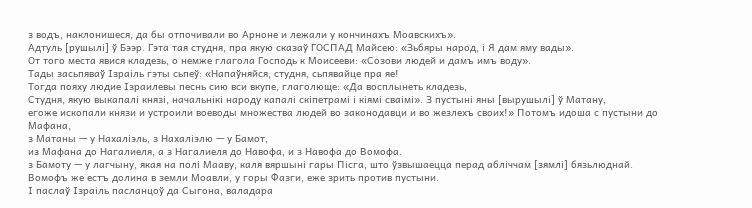з водъ, наклонишеся, да бы отпочивали во Арноне и лежали у кончинахъ Моавскихъ».
Адтуль [рушылі] ў Бээр. Гэта тая студня, пра якую сказаў ГОСПАД Майсею: «Зьбяры народ, і Я дам яму вады».
От того места явися кладезь, о немже глагола Господь к Моисееви: «Созови людей и дамъ имъ воду».
Тады засьпяваў Ізраіль гэты сьпеў: «Напаўняйся, студня, сьпявайце пра яе!
Тогда пояху людие Ізраилевы песнь сию вси вкупе, глаголюще: «Да восплынеть кладезь,
Студня, якую выкапалі князі, начальнікі народу капалі скіпетрамі і кіямі сваімі». З пустыні яны [вырушылі] ў Матану,
егоже ископали князи и устроили воеводы множества людей во законодавци и во жезлехъ своих!» Потомъ идоша с пустыни до Мафана,
з Матаны — у Нахаліэль, з Нахаліэлю — у Бамот,
из Мафана до Нагалиеля, а з Нагалиеля до Навофа, и з Навофа до Вомофа.
з Бамоту — у лагчыну, якая на полі Мааву, каля вяршыні гары Пісга, што ўзвышаецца перад абліччам [зямлі] бязьлюднай.
Вомофъ же естъ долина в земли Моавли, у горы Фазги, еже зрить против пустыни.
І паслаў Ізраіль пасланцоў да Сыгона, валадара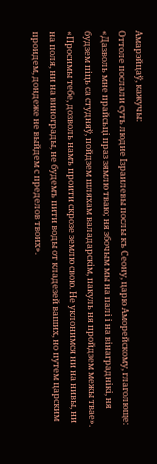Амарэйцаў, кажучы:
Оттоле послали суть людие Ізраилевы послы къ Сеону, царю Аморейскому, глаголюще:
«Дазволь мне прайсьці праз зямлю тваю; ня збочым мы на палі і на вінаграднікі, ня будзем піць са студняў, пойдзем шляхам валадарскім, пакуль ня пройдзем межы твае».
«Просимы тебе, дозволь намъ проити скрозе землю свою. Не уклонимся ни на нивы, ни на поля, ни на винограды, не будемъ пити воды от кладезей ваших, но путем царским проидем, дондеже не выйдем с пределов твоих».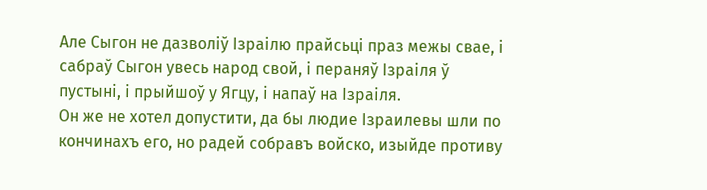Але Сыгон не дазволіў Ізраілю прайсьці праз межы свае, і сабраў Сыгон увесь народ свой, і пераняў Ізраіля ў пустыні, і прыйшоў у Ягцу, і напаў на Ізраіля.
Он же не хотел допустити, да бы людие Ізраилевы шли по кончинахъ его, но радей собравъ войско, изыйде противу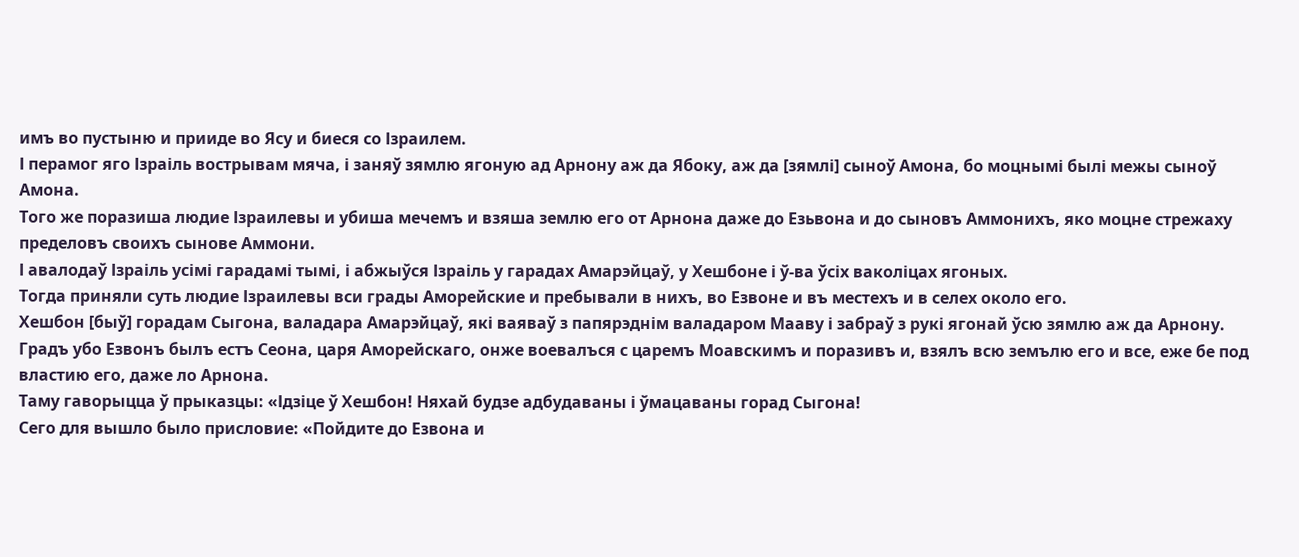имъ во пустыню и прииде во Ясу и биеся со Ізраилем.
І перамог яго Ізраіль вострывам мяча, і заняў зямлю ягоную ад Арнону аж да Ябоку, аж да [зямлі] сыноў Амона, бо моцнымі былі межы сыноў Амона.
Того же поразиша людие Ізраилевы и убиша мечемъ и взяша землю его от Арнона даже до Езьвона и до сыновъ Аммонихъ, яко моцне стрежаху пределовъ своихъ сынове Аммони.
І авалодаў Ізраіль усімі гарадамі тымі, і абжыўся Ізраіль у гарадах Амарэйцаў, у Хешбоне і ў-ва ўсіх ваколіцах ягоных.
Тогда приняли суть людие Ізраилевы вси грады Аморейские и пребывали в нихъ, во Езвоне и въ местехъ и в селех около его.
Хешбон [быў] горадам Сыгона, валадара Амарэйцаў, які ваяваў з папярэднім валадаром Мааву і забраў з рукі ягонай ўсю зямлю аж да Арнону.
Градъ убо Езвонъ былъ естъ Сеона, царя Аморейскаго, онже воевалъся с царемъ Моавскимъ и поразивъ и, взялъ всю земълю его и все, еже бе под властию его, даже ло Арнона.
Таму гаворыцца ў прыказцы: «Ідзіце ў Хешбон! Няхай будзе адбудаваны і ўмацаваны горад Сыгона!
Сего для вышло было присловие: «Пойдите до Езвона и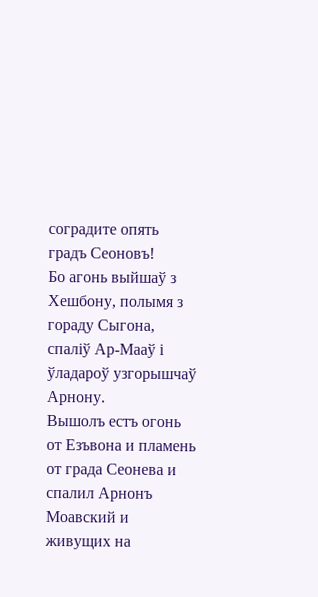соградите опять градъ Сеоновъ!
Бо агонь выйшаў з Хешбону, полымя з гораду Сыгона, спаліў Ар-Мааў і ўладароў узгорышчаў Арнону.
Вышолъ естъ огонь от Езъвона и пламень от града Сеонева и спалил Арнонъ Моавский и живущих на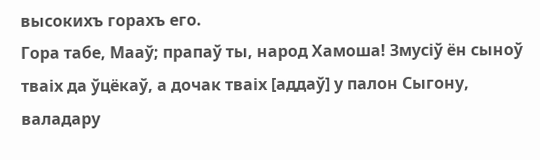высокихъ горахъ его.
Гора табе, Мааў; прапаў ты, народ Хамоша! Змусіў ён сыноў тваіх да ўцёкаў, а дочак тваіх [аддаў] у палон Сыгону, валадару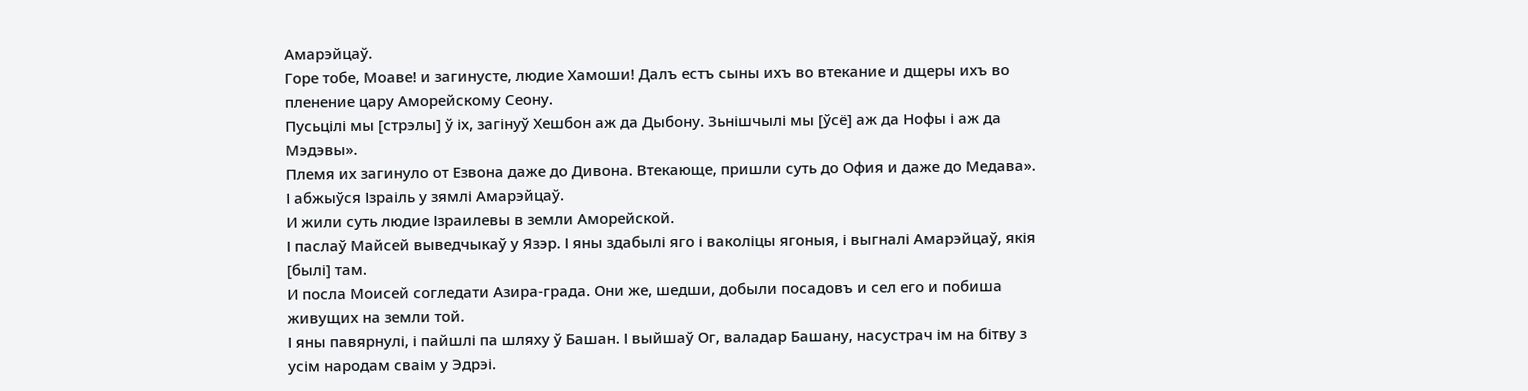Амарэйцаў.
Горе тобе, Моаве! и загинусте, людие Хамоши! Далъ естъ сыны ихъ во втекание и дщеры ихъ во пленение цару Аморейскому Сеону.
Пусьцілі мы [стрэлы] ў іх, загінуў Хешбон аж да Дыбону. Зьнішчылі мы [ўсё] аж да Нофы і аж да Мэдэвы».
Племя их загинуло от Езвона даже до Дивона. Втекающе, пришли суть до Офия и даже до Медава».
І абжыўся Ізраіль у зямлі Амарэйцаў.
И жили суть людие Ізраилевы в земли Аморейской.
І паслаў Майсей выведчыкаў у Язэр. І яны здабылі яго і ваколіцы ягоныя, і выгналі Амарэйцаў, якія [былі] там.
И посла Моисей согледати Азира-града. Они же, шедши, добыли посадовъ и сел его и побиша живущих на земли той.
І яны павярнулі, і пайшлі па шляху ў Башан. І выйшаў Ог, валадар Башану, насустрач ім на бітву з усім народам сваім у Эдрэі.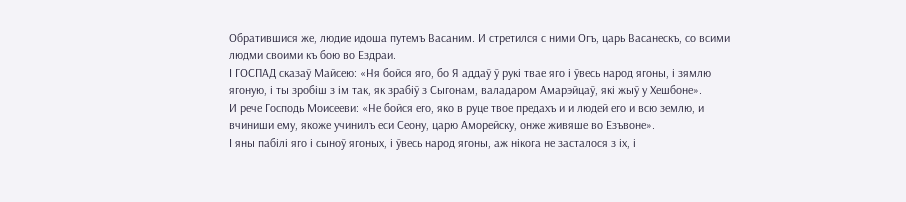Обратившися же, людие идоша путемъ Васаним. И стретился с ними Огъ, царь Васанескъ, со всими людми своими къ бою во Ездраи.
І ГОСПАД сказаў Майсею: «Ня бойся яго, бо Я аддаў ў рукі твае яго і ўвесь народ ягоны, і зямлю ягоную, і ты зробіш з ім так, як зрабіў з Сыгонам, валадаром Амарэйцаў, які жыў у Хешбоне».
И рече Господь Моисееви: «Не бойся его, яко в руце твое предахъ и и людей его и всю землю, и вчиниши ему, якоже учинилъ еси Сеону, царю Аморейску, онже живяше во Езъвоне».
І яны пабілі яго і сыноў ягоных, і ўвесь народ ягоны, аж нікога не засталося з іх, і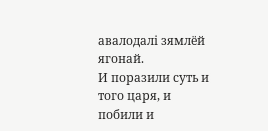авалодалі зямлёй ягонай.
И поразили суть и того царя, и побили и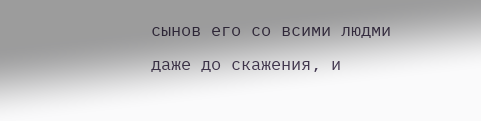сынов его со всими людми даже до скажения, и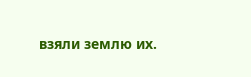взяли землю их.